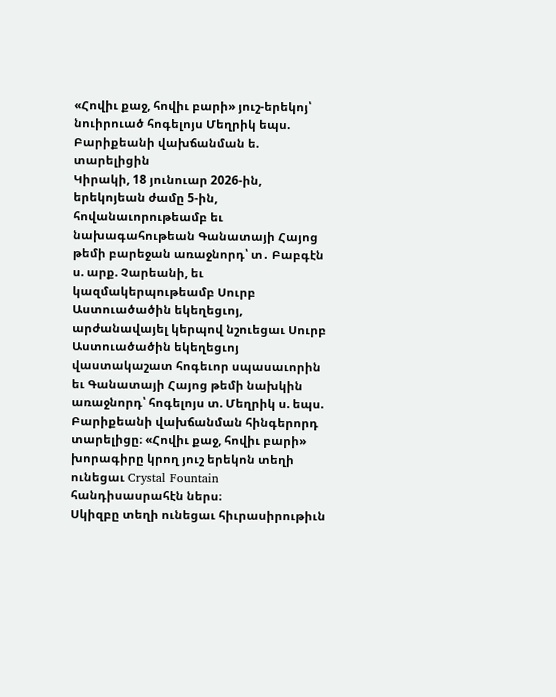«Հովիւ քաջ, հովիւ բարի» յուշ-երեկոյ՝ նուիրուած հոգելոյս Մեղրիկ եպս. Բարիքեանի վախճանման ե. տարելիցին
Կիրակի, 18 յունուար 2026-ին, երեկոյեան ժամը 5-ին, հովանաւորութեամբ եւ նախագահութեան Գանատայի Հայոց թեմի բարեջան առաջնորդ՝ տ․ Բաբգէն ս. արք. Չարեանի, եւ կազմակերպութեամբ Սուրբ Աստուածածին եկեղեցւոյ, արժանավայել կերպով նշուեցաւ Սուրբ Աստուածածին եկեղեցւոյ վաստակաշատ հոգեւոր սպասաւորին եւ Գանատայի Հայոց թեմի նախկին առաջնորդ՝ հոգելոյս տ. Մեղրիկ ս. եպս. Բարիքեանի վախճանման հինգերորդ տարելիցը։ «Հովիւ քաջ, հովիւ բարի» խորագիրը կրող յուշ երեկոն տեղի ունեցաւ Crystal Fountain հանդիսասրահէն ներս։
Սկիզբը տեղի ունեցաւ հիւրասիրութիւն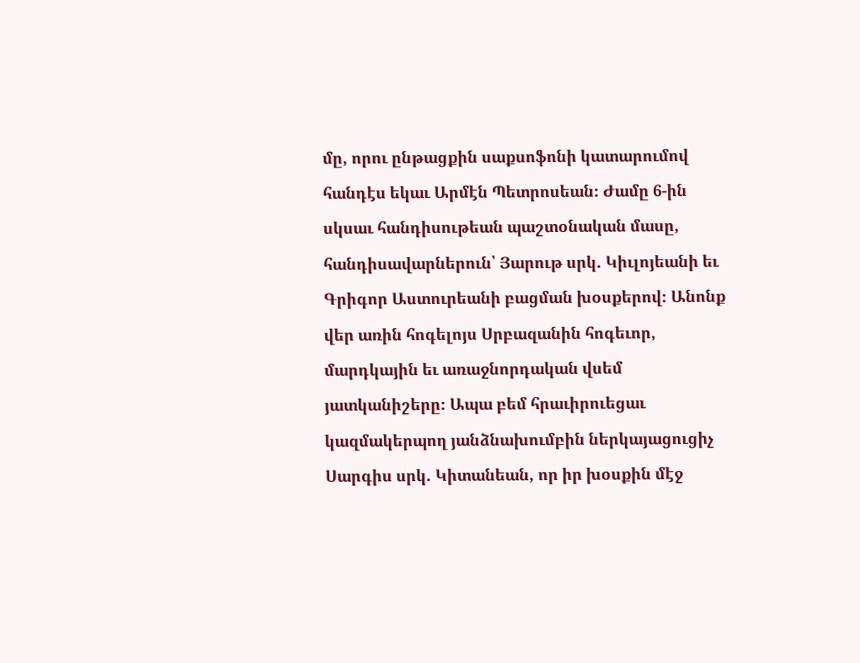մը, որու ընթացքին սաքսոֆոնի կատարումով հանդէս եկաւ Արմէն Պետրոսեան։ Ժամը 6-ին սկսաւ հանդիսութեան պաշտօնական մասը, հանդիսավարներուն՝ Յարութ սրկ. Կիւլոյեանի եւ Գրիգոր Աստուրեանի բացման խօսքերով։ Անոնք վեր առին հոգելոյս Սրբազանին հոգեւոր, մարդկային եւ առաջնորդական վսեմ յատկանիշերը։ Ապա բեմ հրաւիրուեցաւ կազմակերպող յանձնախումբին ներկայացուցիչ Սարգիս սրկ. Կիտանեան, որ իր խօսքին մէջ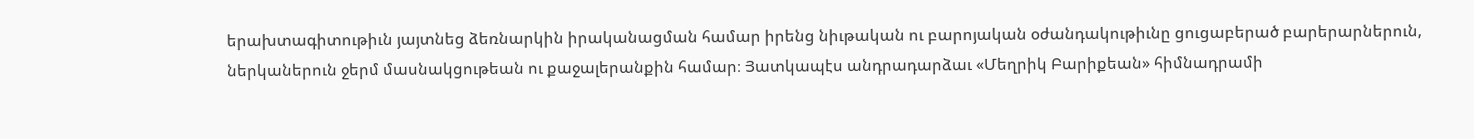երախտագիտութիւն յայտնեց ձեռնարկին իրականացման համար իրենց նիւթական ու բարոյական օժանդակութիւնը ցուցաբերած բարերարներուն, ներկաներուն ջերմ մասնակցութեան ու քաջալերանքին համար։ Յատկապէս անդրադարձաւ «Մեղրիկ Բարիքեան» հիմնադրամի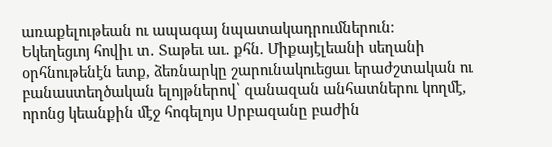առաքելութեան ու ապագայ նպատակադրումներուն։
Եկեղեցւոյ հովիւ տ․ Տաթեւ աւ. քհն. Միքայէլեանի սեղանի օրհնութենէն ետք, ձեռնարկը շարունակուեցաւ երաժշտական ու բանաստեղծական ելոյթներով՝ զանազան անհատներու կողմէ, որոնց կեանքին մէջ հոգելոյս Սրբազանը բաժին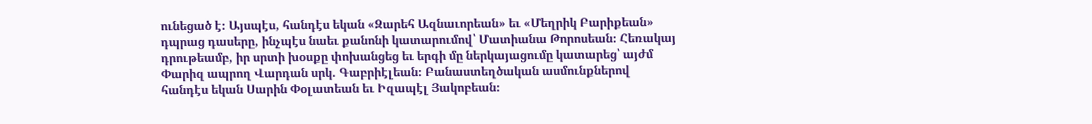ունեցած է։ Այսպէս, հանդէս եկան «Զարեհ Ազնաւորեան» եւ «Մեղրիկ Բարիքեան» դպրաց դասերը, ինչպէս նաեւ քանոնի կատարումով՝ Մատիանա Թորոսեան։ Հեռակայ դրութեամբ, իր սրտի խօսքը փոխանցեց եւ երգի մը ներկայացումը կատարեց՝ այժմ Փարիզ ապրող Վարդան սրկ. Գաբրիէլեան։ Բանաստեղծական ասմունքներով հանդէս եկան Սարին Փօլատեան եւ Իզապէլ Յակոբեան։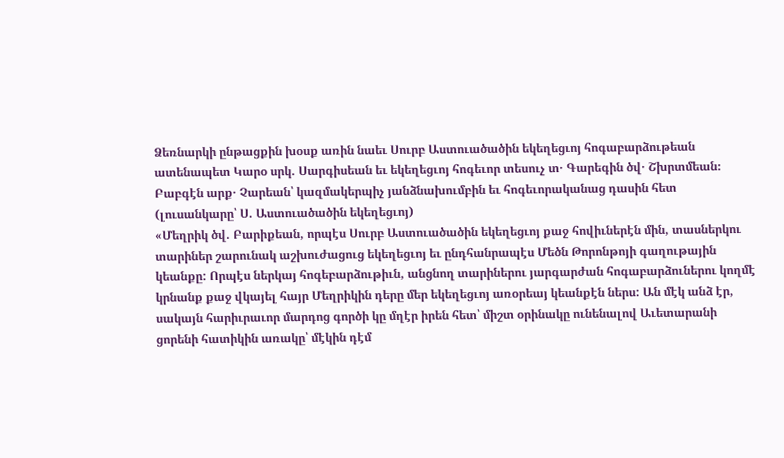Ձեռնարկի ընթացքին խօսք առին նաեւ Սուրբ Աստուածածին եկեղեցւոյ հոգաբարձութեան ատենապետ Կարօ սրկ. Սարգիսեան եւ եկեղեցւոյ հոգեւոր տեսուչ տ․ Գարեգին ծվ․ Շխրտմեան։
Բաբգէն արք․ Չարեան՝ կազմակերպիչ յանձնախումբին եւ հոգեւորականաց դասին հետ (լուսանկարը՝ Ս. Աստուածածին եկեղեցւոյ)
«Մեղրիկ ծվ. Բարիքեան, որպէս Սուրբ Աստուածածին եկեղեցւոյ քաջ հովիւներէն մին, տասներկու տարիներ շարունակ աշխուժացուց եկեղեցւոյ եւ ընդհանրապէս Մեծն Թորոնթոյի գաղութային կեանքը: Որպէս ներկայ հոգեբարձութիւն, անցնող տարիներու յարգարժան հոգաբարձուներու կողմէ կրնանք քաջ վկայել հայր Մեղրիկին դերը մեր եկեղեցւոյ առօրեայ կեանքէն ներս: Ան մէկ անձ էր, սակայն հարիւրաւոր մարդոց գործի կը մղէր իրեն հետ՝ միշտ օրինակը ունենալով Աւետարանի ցորենի հատիկին առակը՝ մէկին դէմ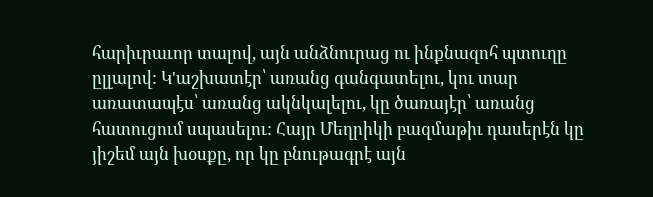հարիւրաւոր տալով, այն անձնուրաց ու ինքնազոհ պտուղը ըլլալով: Կ'աշխատէր՝ առանց գանգատելու, կու տար առատապէս՝ առանց ակնկալելու, կը ծառայէր՝ առանց հատուցում սպասելու: Հայր Մեղրիկի բազմաթիւ դասերէն կը յիշեմ այն խօսքը, որ կը բնութագրէ այն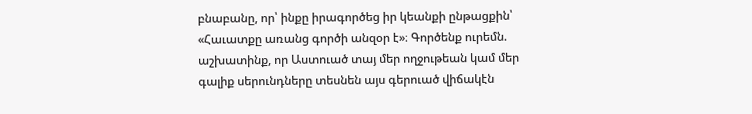բնաբանը, որ՝ ինքը իրագործեց իր կեանքի ընթացքին՝ «Հաւատքը առանց գործի անզօր է»։ Գործենք ուրեմն. աշխատինք, որ Աստուած տայ մեր ողջութեան կամ մեր գալիք սերունդները տեսնեն այս գերուած վիճակէն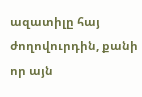ազատիլը հայ ժողովուրդին, քանի որ այն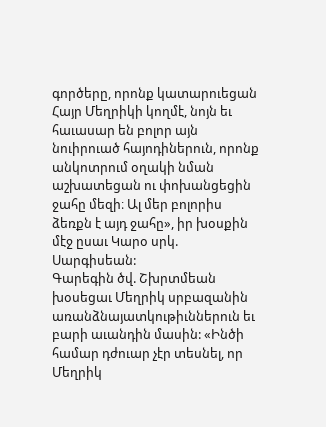գործերը, որոնք կատարուեցան Հայր Մեղրիկի կողմէ, նոյն եւ հաւասար են բոլոր այն նուիրուած հայոդիներուն, որոնք անկոտրում օղակի նման աշխատեցան ու փոխանցեցին ջահը մեզի։ Ալ մեր բոլորիս ձեռքն է այդ ջահը», իր խօսքին մէջ ըսաւ Կարօ սրկ. Սարգիսեան:
Գարեգին ծվ. Շխրտմեան խօսեցաւ Մեղրիկ սրբազանին առանձնայատկութիւններուն եւ բարի աւանդին մասին: «Ինծի համար դժուար չէր տեսնել, որ Մեղրիկ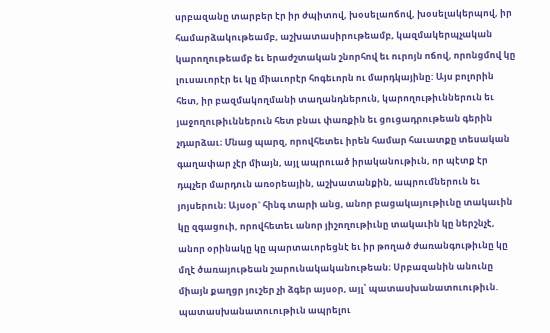սրբազանը տարբեր էր իր ժպիտով, խօսելաոճով, խօսելակերպով, իր համարձակութեամբ, աշխատասիրութեամբ, կազմակերպչական կարողութեամբ եւ երաժշտական շնորհով եւ ուրոյն ոճով, որոնցմով կը լուսաւորէր եւ կը միաւորէր հոգեւորն ու մարդկայինը: Այս բոլորին հետ, իր բազմակողմանի տաղանդներուն, կարողութիւններուն եւ յաջողութիւններուն հետ բնաւ փառքին եւ ցուցադրութեան գերին չդարձաւ։ Մնաց պարզ, որովհետեւ իրեն համար հաւատքը տեսական գաղափար չէր միայն, այլ ապրուած իրականութիւն, որ պէտք էր դպչեր մարդուն առօրեային, աշխատանքին, ապրումներուն եւ յոյսերուն։ Այսօր` հինգ տարի անց, անոր բացակայութիւնը տակաւին կը զգացուի, որովհետեւ անոր յիշողութիւնը տակաւին կը ներշնչէ, անոր օրինակը կը պարտաւորեցնէ եւ իր թողած ժառանգութիւնը կը մղէ ծառայութեան շարունակականութեան։ Սրբազանին անունը միայն քաղցր յուշեր չի ձգեր այսօր, այլ՝ պատասխանատուութիւն. պատասխանատուութիւն ապրելու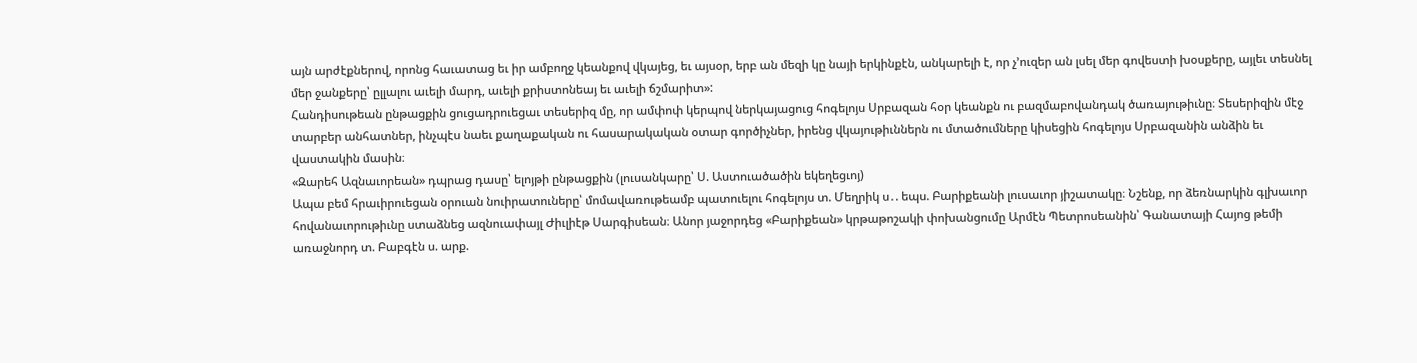այն արժէքներով, որոնց հաւատաց եւ իր ամբողջ կեանքով վկայեց, եւ այսօր, երբ ան մեզի կը նայի երկինքէն, անկարելի է, որ չ’ուզեր ան լսել մեր գովեստի խօսքերը, այլեւ տեսնել մեր ջանքերը՝ ըլլալու աւելի մարդ, աւելի քրիստոնեայ եւ աւելի ճշմարիտ»:
Հանդիսութեան ընթացքին ցուցադրուեցաւ տեսերիզ մը, որ ամփոփ կերպով ներկայացուց հոգելոյս Սրբազան հօր կեանքն ու բազմաբովանդակ ծառայութիւնը։ Տեսերիզին մէջ տարբեր անհատներ, ինչպէս նաեւ քաղաքական ու հասարակական օտար գործիչներ, իրենց վկայութիւններն ու մտածումները կիսեցին հոգելոյս Սրբազանին անձին եւ վաստակին մասին։
«Զարեհ Ազնաւորեան» դպրաց դասը՝ ելոյթի ընթացքին (լուսանկարը՝ Ս. Աստուածածին եկեղեցւոյ)
Ապա բեմ հրաւիրուեցան օրուան նուիրատուները՝ մոմավառութեամբ պատուելու հոգելոյս տ. Մեղրիկ ս․. եպս. Բարիքեանի լուսաւոր յիշատակը։ Նշենք, որ ձեռնարկին գլխաւոր հովանաւորութիւնը ստաձնեց ազնուափայլ Ժիւլիէթ Սարգիսեան։ Անոր յաջորդեց «Բարիքեան» կրթաթոշակի փոխանցումը Արմէն Պետրոսեանին՝ Գանատայի Հայոց թեմի առաջնորդ տ. Բաբգէն ս. արք.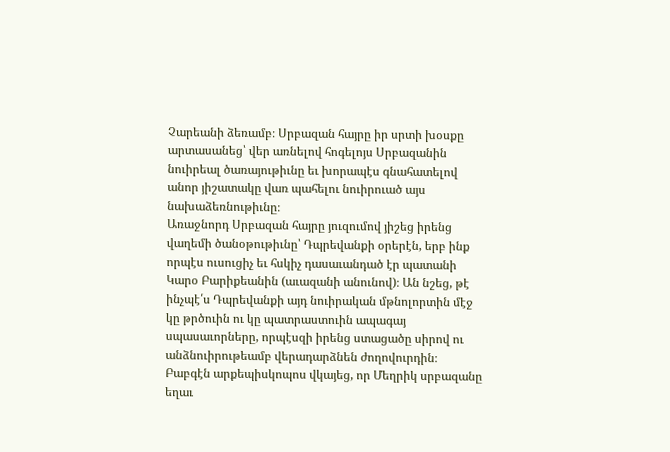Չարեանի ձեռամբ։ Սրբազան հայրը իր սրտի խօսքը արտասանեց՝ վեր առնելով հոգելոյս Սրբազանին նուիրեալ ծառայութիւնը եւ խորապէս գնահատելով անոր յիշատակը վառ պահելու նուիրուած այս նախաձեռնութիւնը։
Առաջնորդ Սրբազան հայրը յուզումով յիշեց իրենց վաղեմի ծանօթութիւնը՝ Դպրեվանքի օրերէն, երբ ինք որպէս ուսուցիչ եւ հսկիչ դասաւանդած էր պատանի Կարօ Բարիքեանին (աւազանի անունով)։ Ան նշեց, թէ ինչպէ՛ս Դպրեվանքի այդ նուիրական մթնոլորտին մէջ կը թրծուին ու կը պատրաստուին ապագայ սպասաւորները, որպէսզի իրենց ստացածը սիրով ու անձնուիրութեամբ վերադարձնեն ժողովուրդին։ Բաբգէն արքեպիսկոպոս վկայեց, որ Մեղրիկ սրբազանը եղաւ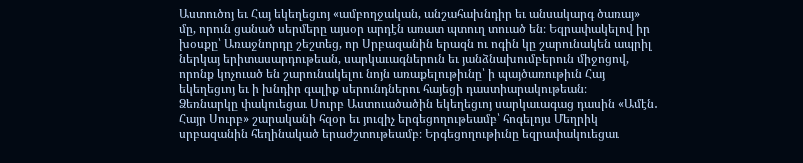Աստուծոյ եւ Հայ եկեղեցւոյ «ամբողջական, անշահախնդիր եւ անսակարգ ծառայ» մը, որուն ցանած սերմերը այսօր արդէն առատ պտուղ տուած են։ Եզրափակելով իր խօսքը՝ Առաջնորդը շեշտեց, որ Սրբազանին երազն ու ոգին կը շարունակեն ապրիլ ներկայ երիտասարդութեան, սարկաւագներուն եւ յանձնախումբերուն միջոցով, որոնք կոչուած են շարունակելու նոյն առաքելութիւնը՝ ի պայծառութիւն Հայ եկեղեցւոյ եւ ի խնդիր գալիք սերունդներու հայեցի դաստիարակութեան։
Ձեռնարկը փակուեցաւ Սուրբ Աստուածածին եկեղեցւոյ սարկաւագաց դասին «Ամէն․ Հայր Սուրբ» շարականի հզօր եւ յուզիչ երգեցողութեամբ՝ հոգելոյս Մեղրիկ սրբազանին հեղինակած երաժշտութեամբ։ Երգեցողութիւնը եզրափակուեցաւ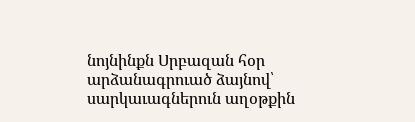նոյնինքն Սրբազան հօր արձանագրուած ձայնով՝ սարկաւագներուն աղօթքին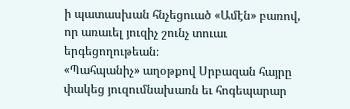ի պատասխան հնչեցուած «Ամէն» բառով, որ առաւել յուզիչ շունչ տուաւ երգեցողութեան։
«Պահպանիչ» աղօթքով Սրբազան հայրը փակեց յուզումնախառն եւ հոգեպարար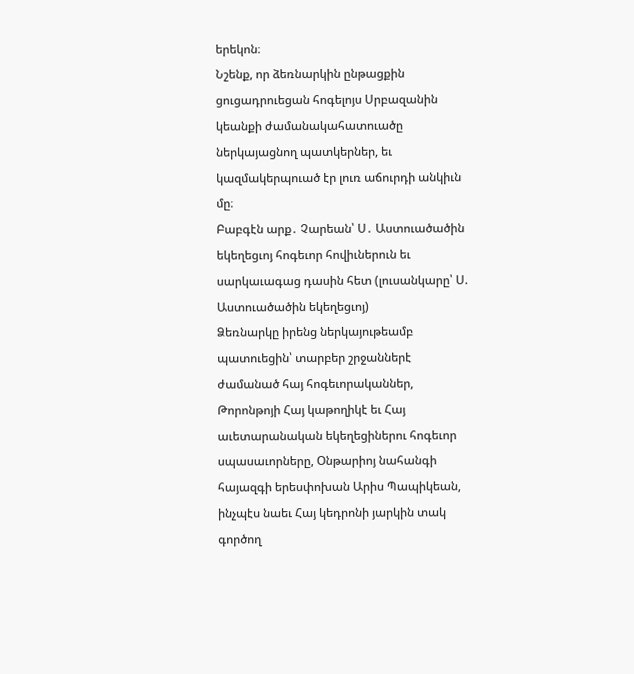երեկոն։
Նշենք, որ ձեռնարկին ընթացքին ցուցադրուեցան հոգելոյս Սրբազանին կեանքի ժամանակահատուածը ներկայացնող պատկերներ, եւ կազմակերպուած էր լուռ աճուրդի անկիւն մը։
Բաբգէն արք․ Չարեան՝ Ս․ Աստուածածին եկեղեցւոյ հոգեւոր հովիւներուն եւ սարկաւագաց դասին հետ (լուսանկարը՝ Ս. Աստուածածին եկեղեցւոյ)
Ձեռնարկը իրենց ներկայութեամբ պատուեցին՝ տարբեր շրջաններէ ժամանած հայ հոգեւորականներ, Թորոնթոյի Հայ կաթողիկէ եւ Հայ աւետարանական եկեղեցիներու հոգեւոր սպասաւորները, Օնթարիոյ նահանգի հայազգի երեսփոխան Արիս Պապիկեան, ինչպէս նաեւ Հայ կեդրոնի յարկին տակ գործող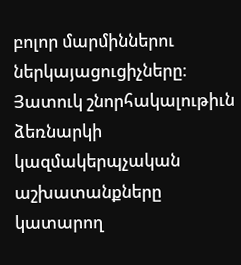բոլոր մարմիններու ներկայացուցիչները։
Յատուկ շնորհակալութիւն ձեռնարկի կազմակերպչական աշխատանքները կատարող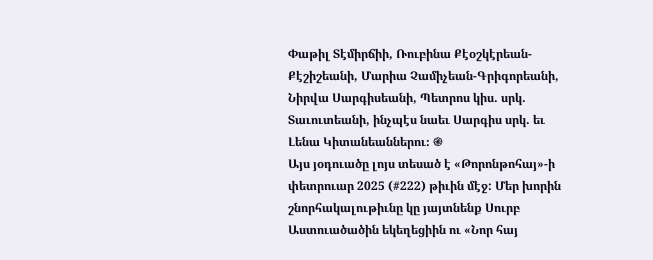Փաթիլ Տէմիրճիի, Ռուբինա Քէօշկէրեան-Քէշիշեանի, Մարիա Չամիչեան-Գրիգորեանի, Նիրվա Սարգիսեանի, Պետրոս կիս. սրկ. Տաւուտեանի, ինչպէս նաեւ Սարգիս սրկ. եւ Լենա Կիտանեաններու։ ֎
Այս յօդուածը լոյս տեսած է «Թորոնթոհայ»-ի փետրուար 2025 (#222) թիւին մէջ: Մեր խորին շնորհակալութիւնը կը յայտնենք Սուրբ Աստուածածին եկեղեցիին ու «Նոր հայ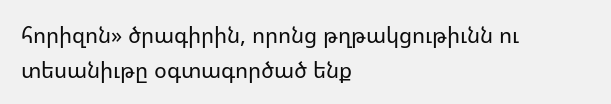հորիզոն» ծրագիրին, որոնց թղթակցութիւնն ու տեսանիւթը օգտագործած ենք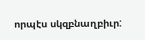որպէս սկզբնաղբիւր: